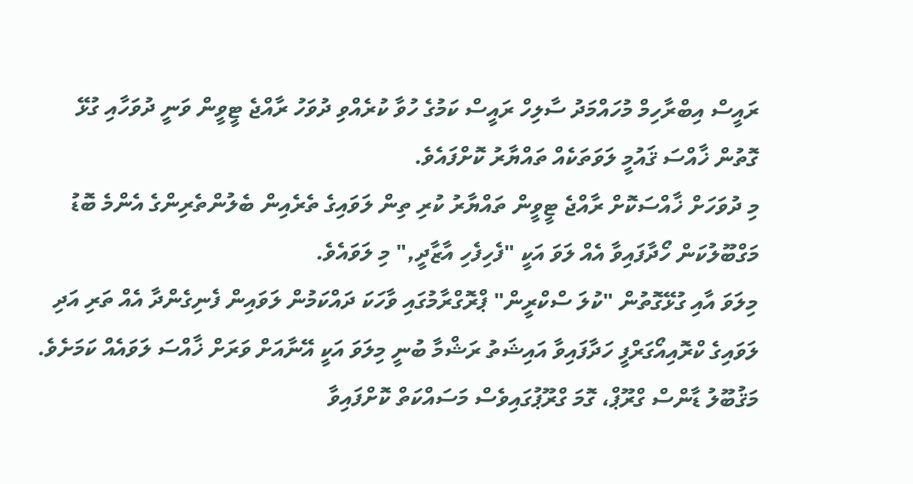ރައީސް އިބްރާހިމް މުހައްމަދު ސާލިހް ރައީސް ކަމުގެ ހުވާ ކުރެއްވި ދުވަހު ރާއްޖެ ޓީވީން ވަނީ ދުވަހާއި ގުޅޭ ގޮތުން ޚާއްސަ ޤައުމީ ލަވަތަކެއް ތައްޔާރު ކޮށްފައެވެ.
މި ދުވަހަށް ޚާއްސަކޮށް ރާއްޖެ ޓީވީން ތައްޔާރު ކުރި ތިން ލަވައިގެ ތެރެއިން ބެލުންތެރިންގެ އެންމެ ބޮޑު މަގްބޫލުކަން ހޯދާފައިވާ އެއް ލަވަ އަކީ "ފެހިފެހި އާޒާދީ," މި ލަވައެވެ.
މިލަވަ އާއި ގުޅޭގޮތުން "ކުލަ ސްކްރީން" ޕްރޮގްރާމުގައި ވާހަކަ ދައްކަމުން ލަވައިން ފެނިގެންދާ އެއް ތަރި އަދި ލަވައިގެ ކްރޮއިއޯގަރްފީ ހަދާފައިވާ އައިޝަތު ރަޝްމާ ބުނީ މިލަވަ އަކީ އޭނާއަށް ވަރަށް ޚާއްސަ ލަވައެއް ކަމަށެވެ.
މަޤުބޫލު ޑާންސް ގްރޫޕް، ގޮމަ ގްރޫޕުގައިވެސް މަސައްކަތް ކޮށްފައިވާ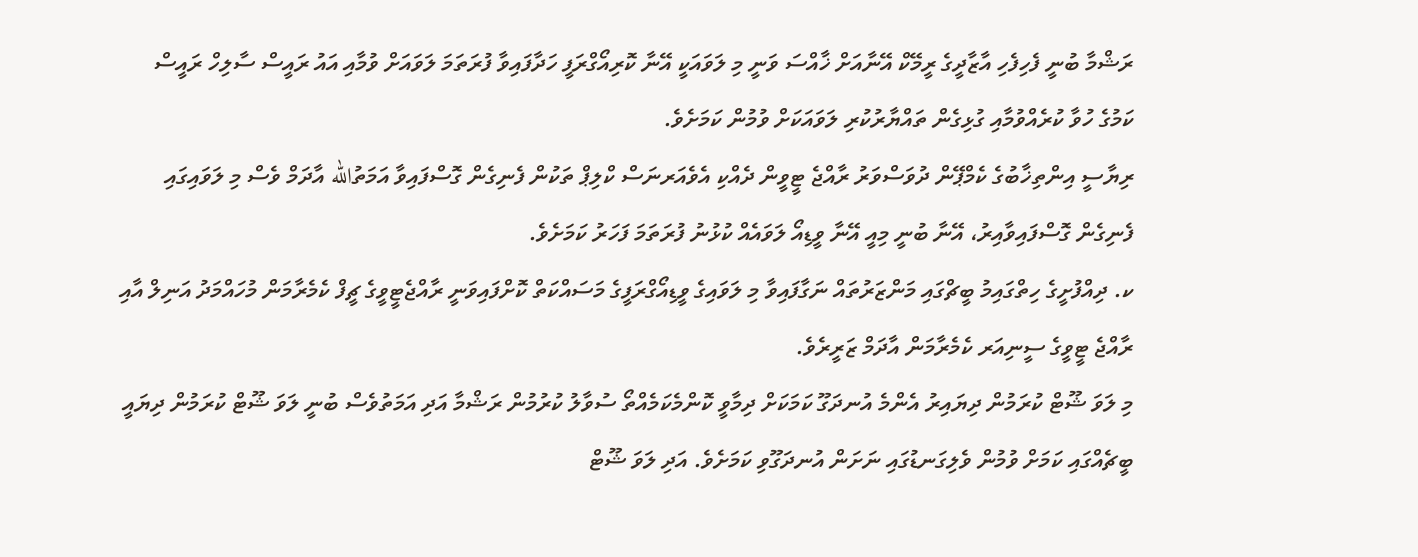ރަޝްމާ ބުނީ ފެހިފެހި އާޒާދީގެ ރީމޭކް އޭނާއަށް ޚާއްސަ ވަނީ މި ލަވައަކީ އޭނާ ކޮރިއޯގްރަފީ ހަދާފައިވާ ފުރަތަމަ ލަވައަށް ވުމާއި އައު ރައީސް ސާލިހް ރައީސް ކަމުގެ ހުވާ ކުރެއްވުމާއި ގުޅިގެން ތައްޔާރުކުރި ލަވައަކަށް ވުމުން ކަމަށެވެ.
ރިޔާސީ އިންތިޚާބުގެ ކެމްޕޭން ދުވަސްވަރު ރާއްޖެ ޓީވީން ދެއްކި އެވެއަރނަސް ކްލިޕް ތަކުން ފެނިގެން ގޮސްފައިވާ އަމަތުالله އާދަމް ވެސް މި ލަވައިގައި ފެނިގެން ގޮސްފައިވާއިރު، އޭނާ ބުނީ މިއީ އޭނާ ވީޑިއޯ ލަވައެއް ކުޅުނު ފުރަތަމަ ފަހަރު ކަމަށެވެ.
ކ. ދިއްފުށީގެ ހިތްގައިމު ބީޗްގައި މަންޒަރުތައް ނަގާފައިވާ މި ލަވައިގެ ވީޑިއޯގްރަފީގެ މަސައްކަތް ކޮށްފައިވަނީ ރާއްޖެޓީވީގެ ޗީފް ކެމެރާމަން މުހައްމަދު އަނިލް އާއި ރާއްޖެ ޓީވީގެ ސީނިއަރ ކެމެރާމަން އާދަމް ޒަރީރެވެ.
މި ލަވަ ޝޫޓް ކުރަމުން ދިޔައިރު އެންމެ އުނދަގޫ ކަމަކަށް ދިމާވީ ކޮންމެކަމެއްތޯ ސުވާލު ކުރުމުން ރަޝްމާ އަދި އަމަތުވެސް ބުނީ ލަވަ ޝޫޓް ކުރަމުން ދިޔައީ ބީޗެއްގައި ކަމަށް ވުމުން ވެލިގަނޑުގައި ނަށަން އުނދަގޫވި ކަމަށެވެ. އަދި ލަވަ ޝޫޓް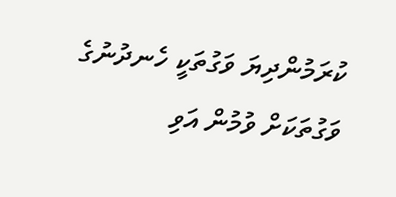ކުރަމުންދިޔަ ވަގުތަކީ ހެނދުނުގެ ވަގުތަކަށް ވުމުން އަވި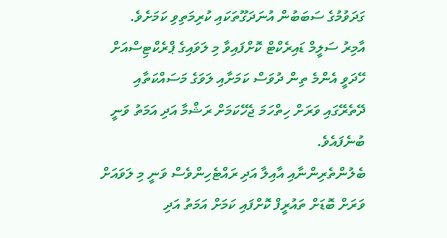ގަދަވުމުގެ ސަބަބުން އުނަދަގޫތަކައި ކުރިމަތިވި ކަމަށެވެ.
އާމިރު ސަލީމް ޑައިރެކްޓް ކޮށްފައިވާ މި ލަވައިގެ ޕްރެކްޓިސްއަށް ހޭދަވީ އެންމެ ތިން ދުވަސް ކަމަށާއި ލަވަގެ މަސައްކަތާއި ދޭތެރޭގައި ވަރަށް ހިތްހަމަ ޖެހޭކަމަށް ރަޝްމާ އަދި އަމަތު ވަނީ ބުނެފައެވެ.
ބެލުންތެރިންނާއި އާއިލާ އަދި ރައްޓެހިންވެސް ވަނީ މި ލަވައަށް ވަރަށް ބޮޑަށް ތައުރީފް ކޮށްފައި ކަމަށް އަމަތު އަދި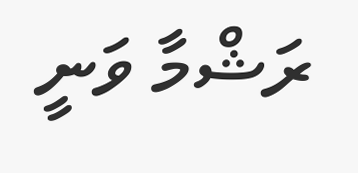ރަޝްމާ ވަނީ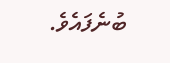ބުނެފައެވެ.